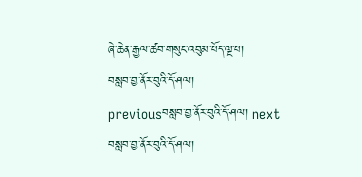ཞེ་ཆེན་རྒྱལ་ཚབ་གསུང་འབུམ་པོད་ལྔ་པ།
བསླབ་བྱ་ནོར་བུའི་དོ་ཤལ།
previousབསླབ་བྱ་ནོར་བུའི་དོ་ཤལ། next
བསླབ་བྱ་ནོར་བུའི་དོ་ཤལ།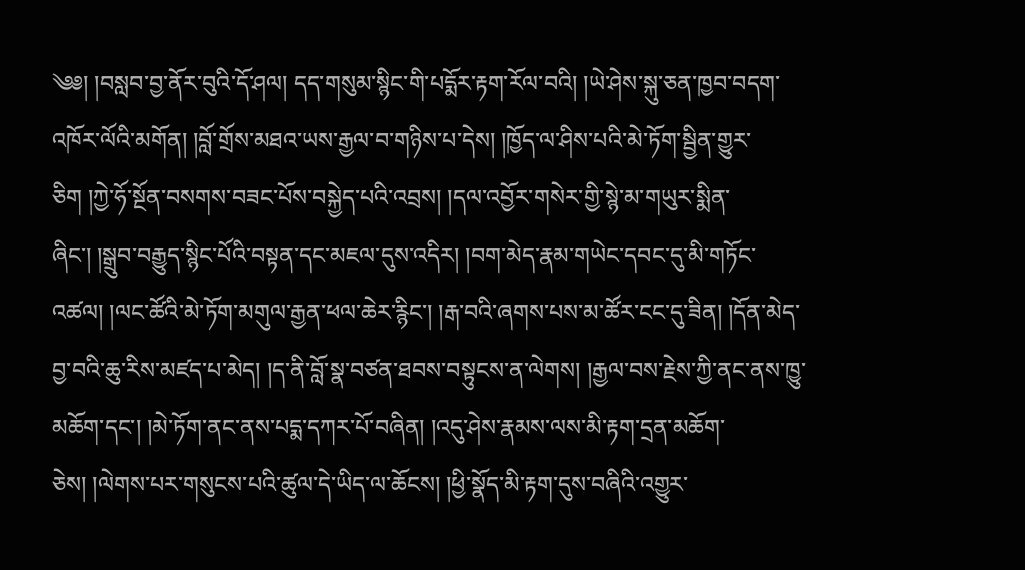༄༅། །བསླབ་བྱ་ནོར་བུའི་དོ་ཤལ། དད་གསུམ་སྙིང་གི་པདྨོར་རྟག་རོལ་བའི། །ཡེ་ཤེས་སྐུ་ཅན་ཁྱབ་བདག་འཁོར་ལོའི་མགོན། །བློ་གྲོས་མཐའ་ཡས་རྒྱལ་བ་གཉིས་པ་དེས། །ཁྱོད་ལ་ཤིས་པའི་མེ་ཏོག་སྦྱིན་གྱུར་ཅིག །ཀྱེ་ཧོ་སྔོན་བསགས་བཟང་པོས་བསྐྱེད་པའི་འབྲས། །དལ་འབྱོར་གསེར་གྱི་སྙེ་མ་གཡུར་སྨིན་ཞིང་། །སྒྲུབ་བརྒྱུད་སྙིང་པོའི་བསྟན་དང་མཇལ་དུས་འདིར། །བག་མེད་རྣམ་གཡེང་དབང་དུ་མི་གཏོང་འཚལ། །ལང་ཚོའི་མེ་ཏོག་མགུལ་རྒྱན་ཕལ་ཆེར་རྙིང་། །རྒ་བའི་ཞགས་པས་མ་ཚོར་ངང་དུ་ཟིན། །དོན་མེད་བྱ་བའི་ཆུ་རིས་མཛད་པ་མེད། །ད་ནི་བློ་སྣ་བཙན་ཐབས་བསྟུངས་ན་ལེགས། །རྒྱལ་བས་རྗེས་ཀྱི་ནང་ནས་ཁྱུ་མཆོག་དང་། །མེ་ཏོག་ནང་ནས་པདྨ་དཀར་པོ་བཞིན། །འདུ་ཤེས་རྣམས་ལས་མི་རྟག་དྲན་མཆོག་ཅེས། །ལེགས་པར་གསུངས་པའི་ཚུལ་དེ་ཡིད་ལ་ཆོངས། །ཕྱི་སྣོད་མི་རྟག་དུས་བཞིའི་འགྱུར་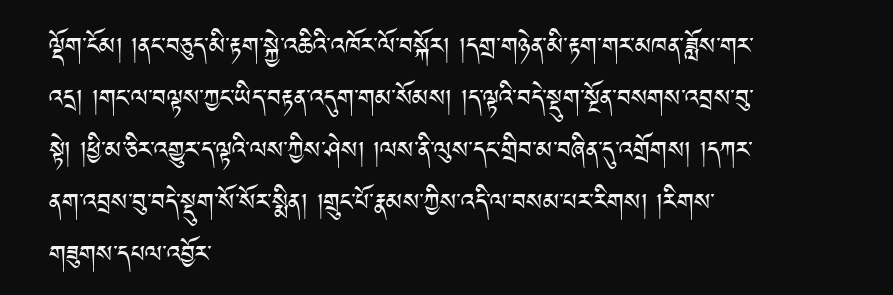ལྡོག་ངོམ། །ནང་བཅུད་མི་རྟག་སྐྱེ་འཆིའི་འཁོར་ལོ་བསྐོར། །དགྲ་གཉེན་མི་རྟག་གར་མཁན་ཟློས་གར་འདྲ། །གང་ལ་བལྟས་ཀྱང་ཡིད་བརྟན་འདུག་གམ་སོམས། །ད་ལྟའི་བདེ་སྡུག་སྔོན་བསགས་འབྲས་བུ་སྟེ། །ཕྱི་མ་ཅིར་འགྱུར་ད་ལྟའི་ལས་ཀྱིས་ཤེས། །ལས་ནི་ལུས་དང་གྲིབ་མ་བཞིན་དུ་འགྲོགས། །དཀར་ནག་འབྲས་བུ་བདེ་སྡུག་སོ་སོར་སྨིན། །གྲུང་པོ་རྣམས་ཀྱིས་འདི་ལ་བསམ་པར་རིགས། །རིགས་གཟུགས་དཔལ་འབྱོར་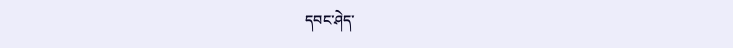དབང་ཤེད་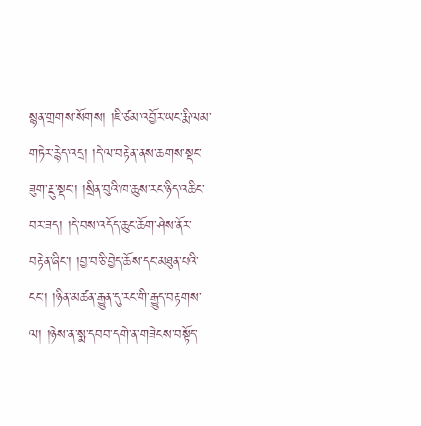སྙན་གྲགས་སོགས། །ཇི་ཙམ་འབྱོར་ཡང་རྨི་ལམ་གཏེར་རྙེད་འདྲ། །དེ་ལ་བརྟེན་ནས་ཆགས་སྡང་ཟུག་རྔུ་སྡང་། །སྲིན་བུའི་ཁ་ཆུས་རང་ཉིད་འཆིང་བར་ཟད། །དེ་བས་འདོད་ཆུང་ཆོག་ཤེས་ནོར་བརྟེན་ཞིང་། །བྱ་བ་ཅི་བྱེད་ཆོས་དང་མཐུན་པའི་ངང་། །ཉིན་མཚན་རྒྱུན་དུ་རང་གི་རྒྱུད་བརྟགས་ལ། །ཉེས་ན་སྨ་དབབ་དགེ་ན་གཟེངས་བསྟོད་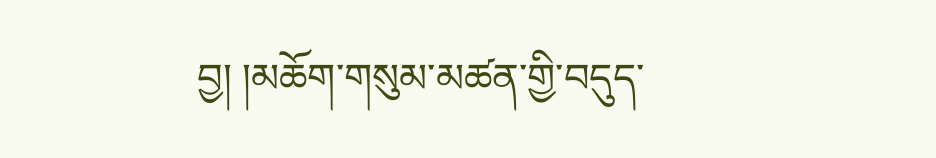བྱ། །མཆོག་གསུམ་མཚན་གྱི་བདུད་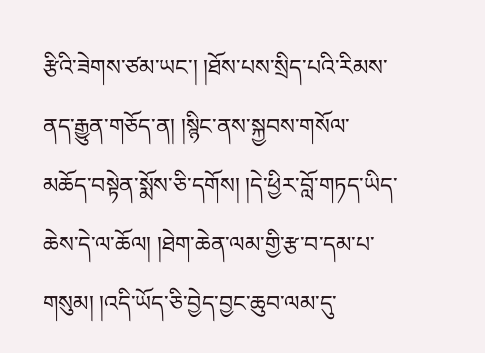རྩིའི་ཟེགས་ཙམ་ཡང་། །ཐོས་པས་སྲིད་པའི་རིམས་ནད་རྒྱུན་གཅོད་ན། །སྙིང་ནས་སྐྱབས་གསོལ་མཆོད་བསྟེན་སྨོས་ཅི་དགོས། །དེ་ཕྱིར་བློ་གཏད་ཡིད་ཆེས་དེ་ལ་ཆོལ། །ཐེག་ཆེན་ལམ་གྱི་རྩ་བ་དམ་པ་གསུམ། །འདི་ཡོད་ཅི་བྱེད་བྱང་ཆུབ་ལམ་དུ་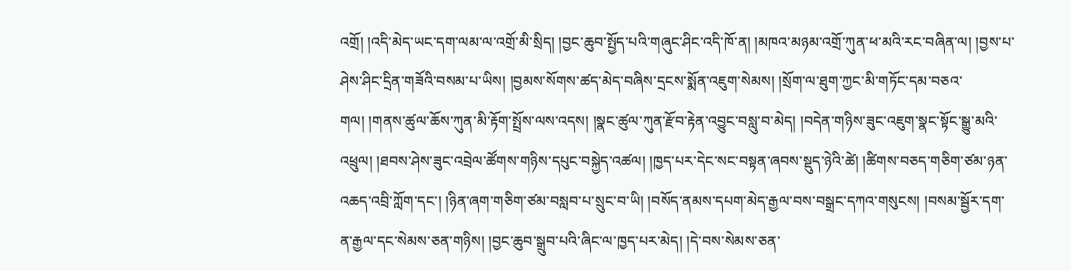འགྲོ། །འདི་མེད་ཡང་དག་ལམ་ལ་འགྲོ་མི་སྲིད། །བྱང་ཆུབ་སྤྱོད་པའི་གཞུང་ཤིང་འདི་ཁོ་ན། །མཁའ་མཉམ་འགྲོ་ཀུན་ཕ་མའི་རང་བཞིན་ལ། །བྱས་པ་ཤེས་ཤིང་དྲིན་གཟོའི་བསམ་པ་ཡིས། །བྱམས་སོགས་ཚད་མེད་བཞིས་དྲངས་སྨོན་འཇུག་སེམས། །སྲོག་ལ་ཐུག་ཀྱང་མི་གཏོང་དམ་བཅའ་གལ། །གནས་ཚུལ་ཆོས་ཀུན་མི་རྟོག་སྤྲོས་ལས་འདས། །སྣང་ཚུལ་ཀུན་རྫོབ་རྟེན་འབྱུང་བསླུ་བ་མེད། །བདེན་གཉིས་ཟུང་འཇུག་སྣང་སྟོང་སྒྱུ་མའི་འཕྲུལ། །ཐབས་ཤེས་ཟུང་འབྲེལ་ཚོགས་གཉིས་དཔུང་བསྐྱེད་འཚལ། །ཁྱད་པར་དེང་སང་བསྟན་ཞབས་སྡུད་ཉེའི་ཚེ། །ཚིགས་བཅད་གཅིག་ཙམ་ཉན་འཆད་འབྲི་ཀློག་དང་། །ཉིན་ཞག་གཅིག་ཙམ་བསླབ་པ་སྲུང་བ་ཡི། །བསོད་ནམས་དཔག་མེད་རྒྱལ་བས་བསྒྲང་དཀའ་གསུངས། །བསམ་སྦྱོར་དག་ན་རྒྱལ་དང་སེམས་ཅན་གཉིས། །བྱང་ཆུབ་སྒྲུབ་པའི་ཞིང་ལ་ཁྱད་པར་མེད། །དེ་བས་སེམས་ཅན་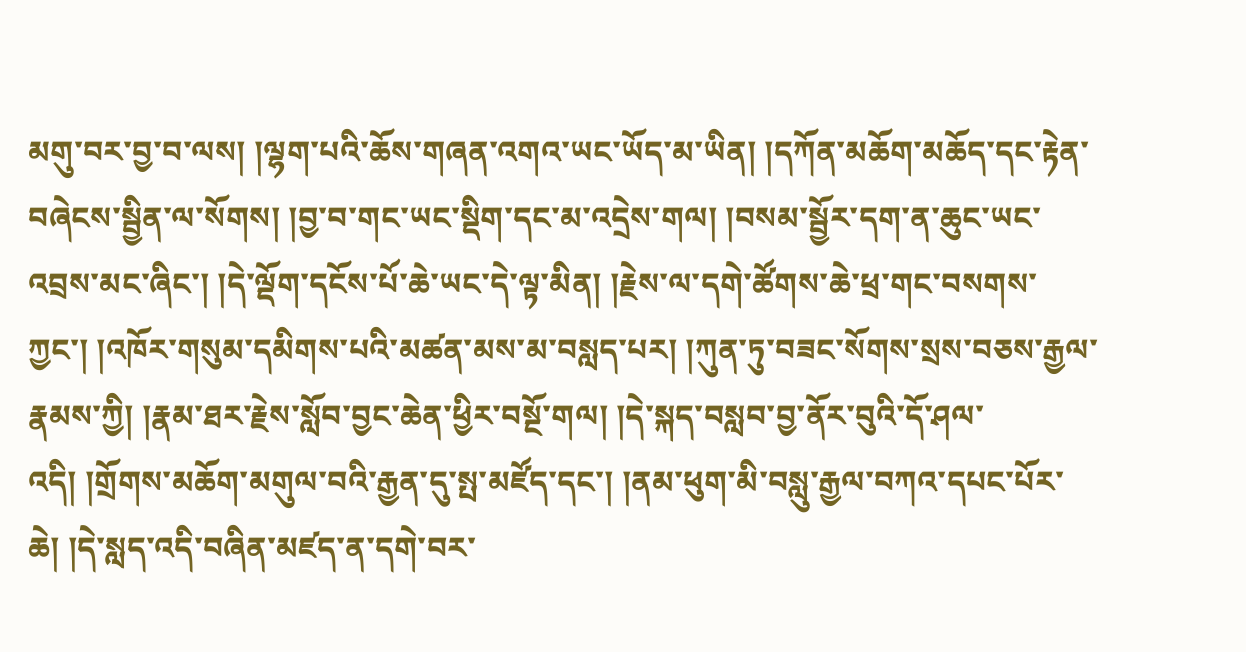མགུ་བར་བྱ་བ་ལས། །ལྷག་པའི་ཆོས་གཞན་འགའ་ཡང་ཡོད་མ་ཡིན། །དཀོན་མཆོག་མཆོད་དང་རྟེན་བཞེངས་སྦྱིན་ལ་སོགས། །བྱ་བ་གང་ཡང་སྡིག་དང་མ་འདྲེས་གལ། །བསམ་སྦྱོར་དག་ན་ཆུང་ཡང་འབྲས་མང་ཞིང་། །དེ་ལྡོག་དངོས་པོ་ཆེ་ཡང་དེ་ལྟ་མིན། །རྗེས་ལ་དགེ་ཚོགས་ཆེ་ཕྲ་གང་བསགས་ཀྱང་། །འཁོར་གསུམ་དམིགས་པའི་མཚན་མས་མ་བསླད་པར། །ཀུན་ཏུ་བཟང་སོགས་སྲས་བཅས་རྒྱལ་རྣམས་ཀྱི། །རྣམ་ཐར་རྗེས་སློབ་བྱང་ཆེན་ཕྱིར་བསྔོ་གལ། །དེ་སྐད་བསླབ་བྱ་ནོར་བུའི་དོ་ཤལ་འདི། །གྲོགས་མཆོག་མགུལ་བའི་རྒྱན་དུ་སྤ་མཛོད་དང་། །ནམ་ཕུག་མི་བསླུ་རྒྱལ་བཀའ་དཔང་པོར་ཆེ། །དེ་སླད་འདི་བཞིན་མཛད་ན་དགེ་བར་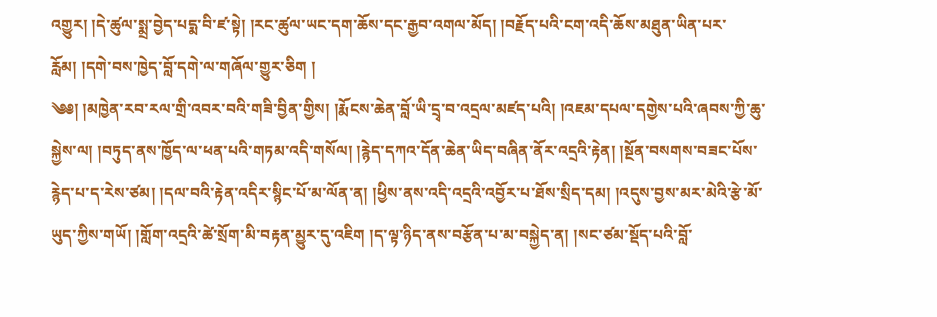འགྱུར། །དེ་ཚུལ་སྨྲ་བྱེད་པདྨ་བི་ཛ་སྟེ། །རང་ཚུལ་ཡང་དག་ཆོས་དང་རྒྱབ་འགལ་མོད། །བརྗོད་པའི་ངག་འདི་ཆོས་མཐུན་ཡིན་པར་རློམ། །དགེ་བས་ཁྱེད་བློ་དགེ་ལ་གཞོལ་གྱུར་ཅིག །
༄༅། །མཁྱེན་རབ་རལ་གྲི་འབར་བའི་གཟི་བྱིན་གྱིས། །རྨོངས་ཆེན་བློ་ཡི་དྲྭ་བ་འདྲལ་མཛད་པའི། །འཇམ་དཔལ་དགྱེས་པའི་ཞབས་ཀྱི་ཆུ་སྐྱེས་ལ། །བཏུད་ནས་ཁྱོད་ལ་ཕན་པའི་གཏམ་འདི་གསོལ། །རྙེད་དཀའ་དོན་ཆེན་ཡིད་བཞིན་ནོར་འདྲའི་རྟེན། །སྔོན་བསགས་བཟང་པོས་རྙེད་པ་ད་རེས་ཙམ། །དལ་བའི་རྟེན་འདིར་སྙིང་པོ་མ་ལོན་ན། །ཕྱིས་ནས་འདི་འདྲའི་འབྱོར་པ་ཐོས་སྲིད་དམ། །འདུས་བྱས་མར་མེའི་རྩེ་མོ་ཡུད་ཀྱིས་གཡོ། །གློག་འདྲའི་ཚེ་སྲོག་མི་བརྟན་མྱུར་དུ་འཇིག །ད་ལྟ་ཉིད་ནས་བརྩོན་པ་མ་བསྐྱེད་ན། །སང་ཙམ་སྡོད་པའི་བློ་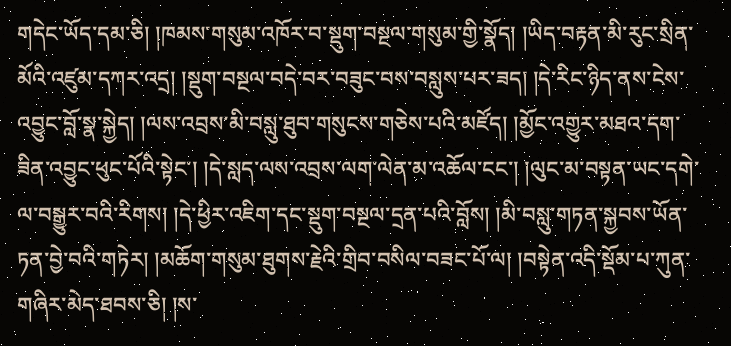གདེང་ཡོད་དམ་ཅི། །ཁམས་གསུམ་འཁོར་བ་སྡུག་བསྔལ་གསུམ་གྱི་སྣོད། །ཡིད་བརྟན་མི་རུང་སྲིན་མོའི་འཛུམ་དཀར་འདྲ། །སྡུག་བསྔལ་བདེ་བར་བཟུང་བས་བསླུས་པར་ཟད། །དེ་རིང་ཉིད་ནས་ངེས་འབྱུང་བློ་སྣ་སྐྱེད། །ལས་འབྲས་མི་བསླུ་ཐུབ་གསུངས་གཅེས་པའི་མཛོད། །མྱོང་འགྱུར་མཐའ་དག་ཟིན་འབྱུང་ཕུང་པོའི་སྟེང་། །དེ་སླད་ལས་འབྲས་ལག་ལེན་མ་འཆོལ་ངང་། །ལུང་མ་བསྟན་ཡང་དགེ་ལ་བསྒྱུར་བའི་རིགས། །དེ་ཕྱིར་འཇིག་དང་སྡུག་བསྔལ་དྲན་པའི་བློས། །མི་བསླུ་གཏན་སྐྱབས་ཡོན་ཏན་བྱེ་བའི་གཏེར། །མཆོག་གསུམ་ཐུགས་རྗེའི་གྲིབ་བསིལ་བཟང་པོ་ལ། །བསྟེན་འདི་སྡོམ་པ་ཀུན་གཞིར་མེད་ཐབས་ཅི། །ས་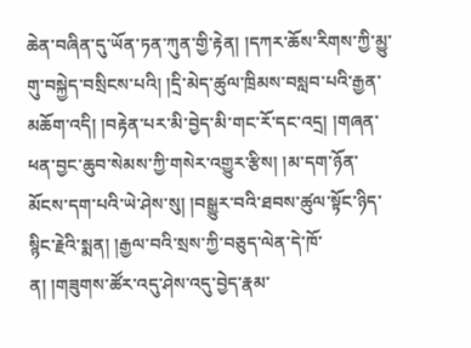ཆེན་བཞིན་དུ་ཡོན་ཏན་ཀུན་གྱི་རྟེན། །དཀར་ཆོས་རིགས་ཀྱི་མྱུ་གུ་བསྐྱེད་བསྲིངས་པའི། །དྲི་མེད་ཚུལ་ཁྲིམས་བསླབ་པའི་རྒྱན་མཆོག་འདི། །བརྟེན་པར་མི་བྱེད་མི་གང་རོ་དང་འདྲ། །གཞན་ཕན་བྱང་ཆུབ་སེམས་ཀྱི་གསེར་འགྱུར་རྩིས། །མ་དག་ཉོན་མོངས་དག་པའི་ཡེ་ཤེས་སུ། །བསྒྱུར་བའི་ཐབས་ཚུལ་སྟོང་ཉིད་སྙིང་རྗེའི་སྨན། །རྒྱལ་བའི་སྲས་ཀྱི་བཅུད་ལེན་དེ་ཁོ་ན། །གཟུགས་ཚོར་འདུ་ཤེས་འདུ་བྱེད་རྣམ་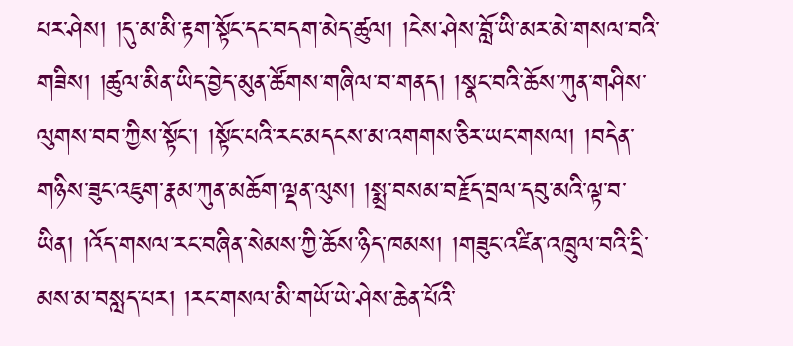པར་ཤེས། །དུ་མ་མི་རྟག་སྟོང་དང་བདག་མེད་ཚུལ། །ངེས་ཤེས་བློ་ཡི་མར་མེ་གསལ་བའི་གཟིས། །ཚུལ་མིན་ཡིད་བྱེད་མུན་ཚོགས་གཞིལ་བ་གནད། །སྣང་བའི་ཆོས་ཀུན་གཤིས་ལུགས་བབ་ཀྱིས་སྟོང་། །སྟོང་པའི་རང་མདངས་མ་འགགས་ཅིར་ཡང་གསལ། །བདེན་གཉིས་ཟུང་འཇུག་རྣམ་ཀུན་མཆོག་ལྡན་ལུས། །སྨྲ་བསམ་བརྗོད་བྲལ་དབུ་མའི་ལྟ་བ་ཡིན། །འོད་གསལ་རང་བཞིན་སེམས་ཀྱི་ཆོས་ཉིད་ཁམས། །གཟུང་འཛིན་འཁྲུལ་བའི་དྲི་མས་མ་བསླད་པར། །རང་གསལ་མི་གཡོ་ཡེ་ཤེས་ཆེན་པོའི་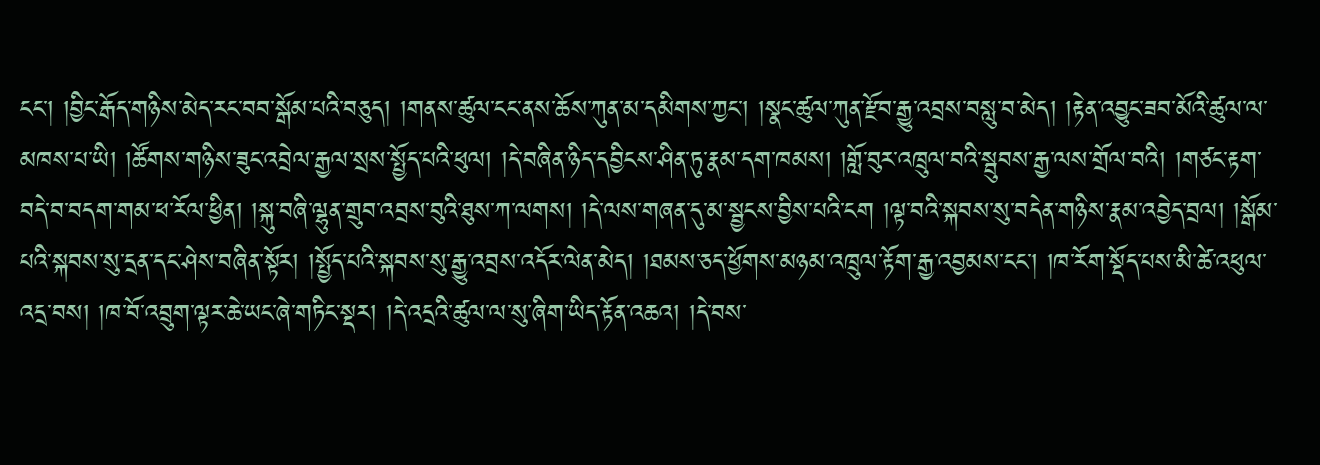ངང་། །བྱིང་རྒོད་གཉིས་མེད་རང་བབ་སྒོམ་པའི་བཅུད། །གནས་ཚུལ་ངང་ནས་ཆོས་ཀུན་མ་དམིགས་ཀྱང་། །སྣང་ཚུལ་ཀུན་རྫོབ་རྒྱུ་འབྲས་བསླུ་བ་མེད། །རྟེན་འབྱུང་ཟབ་མོའི་ཚུལ་ལ་མཁས་པ་ཡི། །ཚོགས་གཉིས་ཟུང་འབྲེལ་རྒྱལ་སྲས་སྤྱོད་པའི་ཕུལ། །དེ་བཞིན་ཉིད་དབྱིངས་ཤིན་ཏུ་རྣམ་དག་ཁམས། །གློ་བུར་འཁྲུལ་བའི་སྦུབས་རྒྱ་ལས་གྲོལ་བའི། །གཙང་རྟག་བདེ་བ་བདག་གམ་ཕ་རོལ་ཕྱིན། །སྐུ་བཞི་ལྷུན་གྲུབ་འབྲས་བུའི་ཐུས་ཀ་ལགས། །དེ་ལས་གཞན་དུ་མ་སྦྱངས་བྱིས་པའི་ངག །ལྟ་བའི་སྐབས་སུ་བདེན་གཉིས་རྣམ་འབྱེད་བྲལ། །སྒོམ་པའི་སྐབས་སུ་དྲན་དང་ཤེས་བཞིན་སྟོར། །སྤྱོད་པའི་སྐབས་སུ་རྒྱུ་འབྲས་འདོར་ལེན་མེད། །ཐམས་ཅད་ཕྱོགས་མཉམ་འཁྲུལ་རྟོག་རྒྱ་འབྱམས་ངང་། །ཁ་རོག་སྡོད་པས་མི་ཚེ་འཕུལ་འདྲ་བས། །ཁ་བོ་འབྲུག་ལྟར་ཆེ་ཡང་ཞེ་གཏིང་སྡར། །དེ་འདྲའི་ཚུལ་ལ་སུ་ཞིག་ཡིད་རྟོན་འཆའ། །དེ་བས་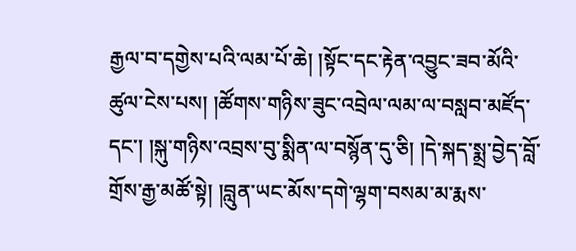རྒྱལ་བ་དགྱེས་པའི་ལམ་པོ་ཆེ། །སྟོང་དང་རྟེན་འབྱུང་ཟབ་མོའི་ཚུལ་ངེས་པས། །ཚོགས་གཉིས་ཟུང་འབྲེལ་ལམ་ལ་བསླབ་མཛོད་དང་། །སྐུ་གཉིས་འབྲས་བུ་སྨིན་ལ་བསྙོན་དུ་ཅི། །དེ་སྐད་སྨྲ་བྱེད་བློ་གྲོས་རྒྱ་མཚོ་སྟེ། །བླུན་ཡང་མོས་དགེ་ལྷག་བསམ་མ་རྨས་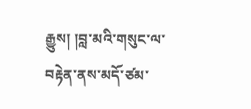རྒྱུས། །བླ་མའི་གསུང་ལ་བརྟེན་ནས་མདོ་ཙམ་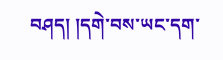བཤད། །དགེ་བས་ཡང་དག་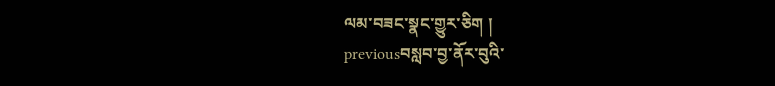ལམ་བཟང་སྣང་གྱུར་ཅིག །
previousབསླབ་བྱ་ནོར་བུའི་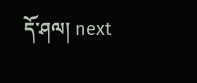དོ་ཤལ། next